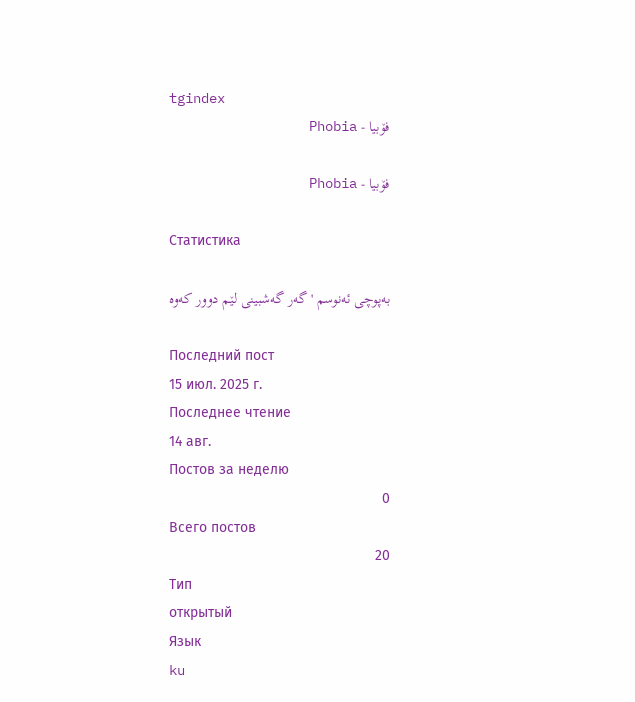tgindex
فۆبیا - Phobia

فۆبیا - Phobia

Статистика

بەپوچی ئەنوسم ' گەر گەشبینی لێم دوور کەوە

Последний пост
15 июл. 2025 г.
Последнее чтение
14 авг.
Постов за неделю
0
Всего постов
20
Тип
открытый
Язык
ku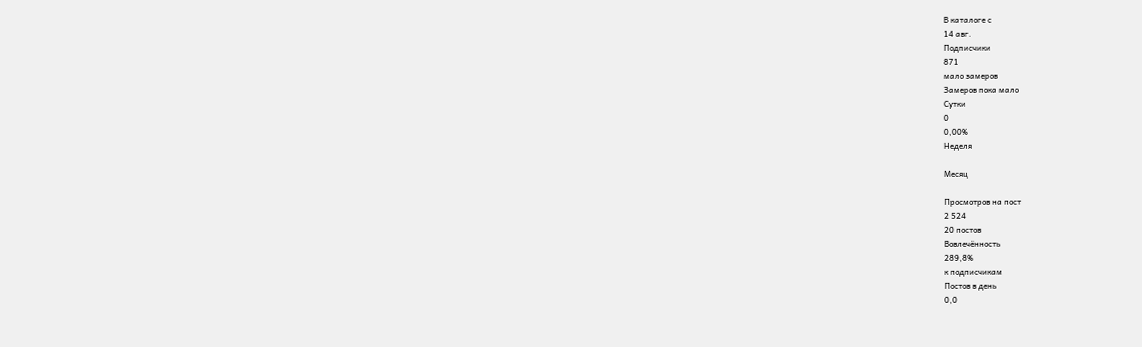В каталоге с
14 авг.
Подписчики
871
мало замеров
Замеров пока мало
Сутки
0
0,00%
Неделя

Месяц

Просмотров на пост
2 524
20 постов
Вовлечённость
289,8%
к подписчикам
Постов в день
0,0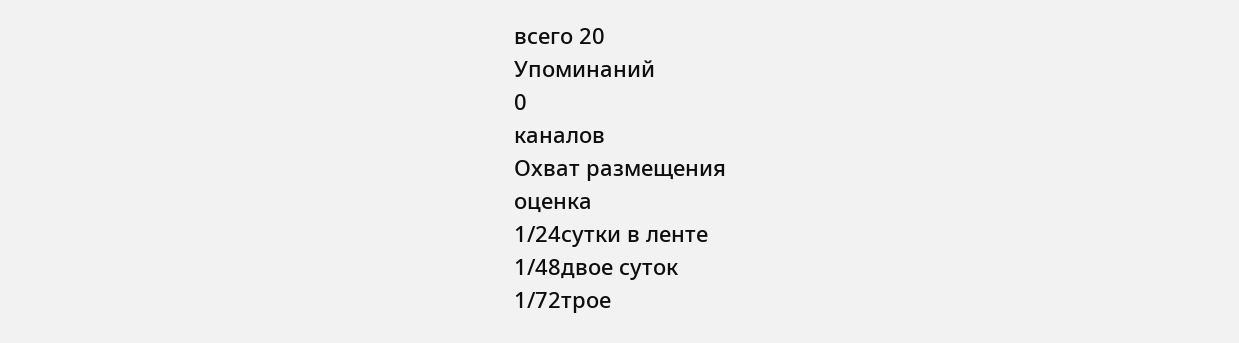всего 20
Упоминаний
0
каналов
Охват размещения
оценка
1/24сутки в ленте
1/48двое суток
1/72трое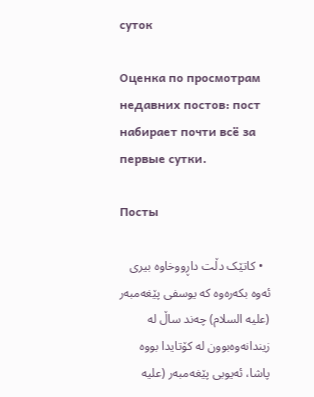суток

Оценка по просмотрам недавних постов: пост набирает почти всё за первые сутки.

Посты

  • کاتێک دڵت داڕووخاوە بیری ئەوە بکەرەوە کە یوسفی پێغەمبەر (علیە السلام) چەند ساڵ لە زیندانەوەبوون لە کۆتایدا بووە پاشا، ئەیوبی پێغەمبەر (علیە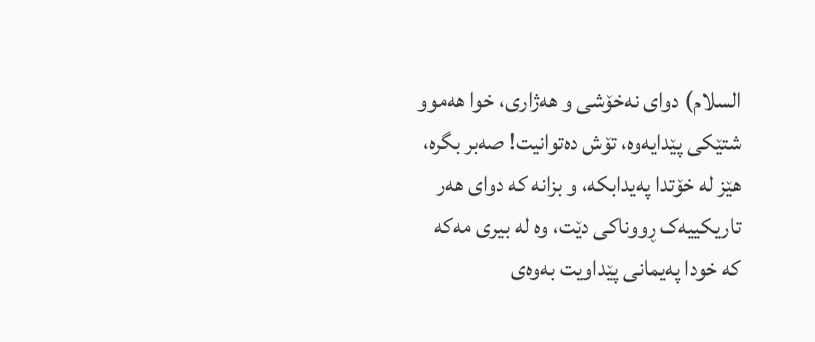السلام) دوای نەخۆشی و هەژاری، خوا هەموو شتێکی پێدایەوە، تۆش دەتوانیت! صەبر بگرە، هێز لە خۆتدا پەیدابکە، و بزانە کە دوای هەر تاریکییەک ڕووناکی دێت، وە لە بیری مەکە کە خودا پەیمانی پێداویت بەوەی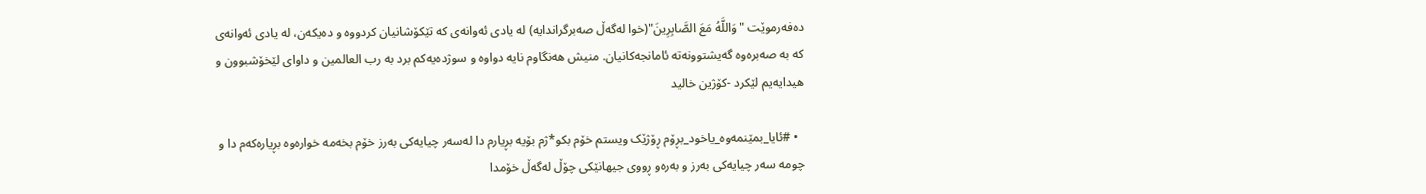دەفەرموێت "وَاللَّهُ مَعَ الصَّابِرِينَ"(خوا لەگەڵ صەبرگراندایە) لە یادی ئەوانەی کە تێکۆشانیان کردووە و دەیکەن، لە یادی ئەوانەی کە بە صەبرەوە گەیشتوونەتە ئامانجەکانیان. منیش هەنگاوم نایە دواوە و سوژدەیەکم برد بە رب العالمين و داوای لێخۆشبوون و هیدایەیم لێکرد -کۆژین خالید

  • #ئایا_بمێنمەوە_یاخود_بڕۆم ڕۆژێک ویستم خۆم بکو*ژم بۆیە بڕیارم دا لەسەر چیایەکی بەرز خۆم بخەمە خوارەوە بڕیارەکەم دا و چومە سەر چیایەکی بەرز و بەرەو ڕووی جیهانێکی چۆڵ لەگەڵ خۆمدا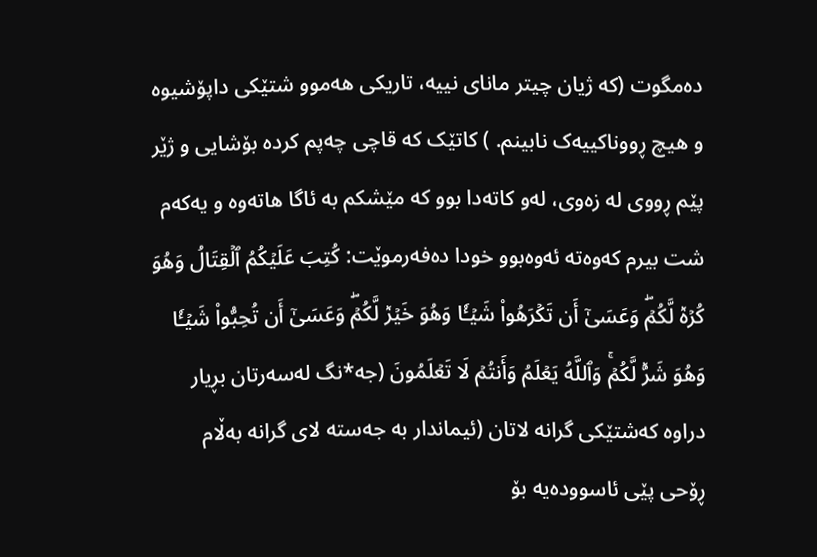دەمگوت (کە ژیان چیتر مانای نییە، تاریکی هەموو شتێکی داپۆشیوە و هیچ ڕووناکییەک نابینم. ) کاتێک کە قاچی چەپم کردە بۆشایی و ژێر پێم ڕووی لە زەوی، لەو کاتەدا بوو کە مێشکم بە ئاگا هاتەوە و یەکەم شت بیرم کەوەتە ئەوەبوو خودا دەفەرموێت: كُتِبَ عَلَيۡكُمُ ٱلۡقِتَالُ وَهُوَ كُرۡهٞ لَّكُمۡۖ وَعَسَىٰٓ أَن تَكۡرَهُواْ شَيۡـٔٗا وَهُوَ خَيۡرٞ لَّكُمۡۖ وَعَسَىٰٓ أَن تُحِبُّواْ شَيۡـٔٗا وَهُوَ شَرّٞ لَّكُمۡۚ وَٱللَّهُ يَعۡلَمُ وَأَنتُمۡ لَا تَعۡلَمُونَ (جە*نگ لەسەرتان بڕیار دراوه کەشتێکی گرانه لاتان (ئیماندار به جەسته لای گرانه بەڵام ڕۆحی پێی ئاسوودەیه بۆ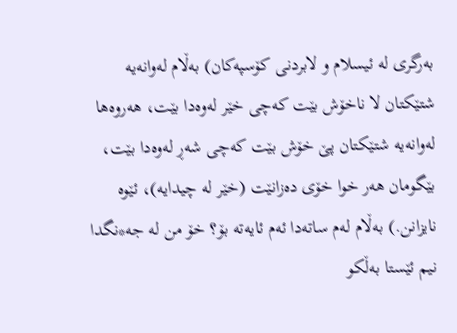بەرگری له ئیسلام و لابردنی کۆسپەکان) بەڵام لەوانەیه شتێکتان لا ناخۆش بێت کەچی خێر لەوەدا بێت، هەروەها لەوانەیه شتێکتان پێ خۆش بێت کەچی شەڕ لەوەدا بێت، بێگومان هەر خوا خۆی دەزانێت (خێر له چیدایە)، ئێوه نایزانن.) بەڵام لەم ساتەدا ئەم ئایەتە بۆ؟ خۆ من لە جە*نگدا نیم ئێستا بەڵکو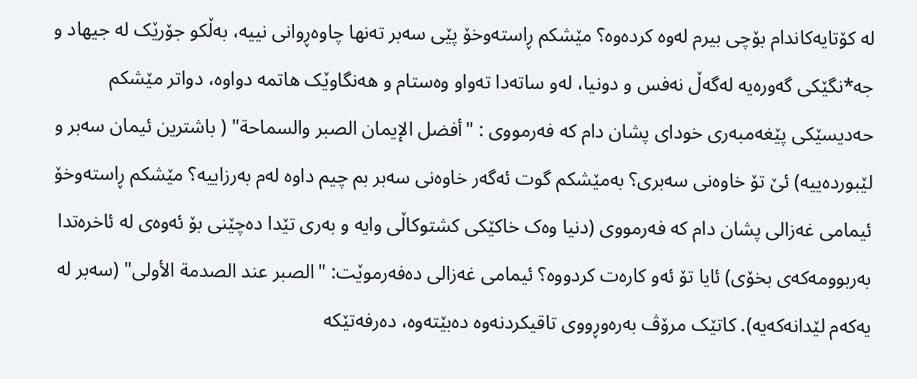لە کۆتایەکاندام بۆچی بیرم لەوە کردەوە؟ مێشکم ڕاستەوخۆ پێی سەبر تەنها چاوەڕوانی نییە، بەڵکو جۆرێک لە جیهاد و جە*نگێکی گەورەیە لەگەڵ نەفس و دونیا، لەو ساتەدا تەواو وەستام و هەنگاوێک هاتمە دواوە، دواتر مێشکم حەدیسێکی پێغەمبەری خودای پشان دام کە فەرمووی : "أفضل الإيمان الصبر والسماحة" ( باشترین ئیمان سەبر و لێبوردەییە) ئێ تۆ خاوەنی سەبری؟ بەمێشکم گوت ئەگەر خاوەنی سەبر بم چیم داوە لەم بەرزاییە؟ مێشکم ڕاستەوخۆ ئیمامی غەزالی پشان دام کە فەرمووی (دنیا وەک خاکێکی کشتوکاڵی وایە و بەری تێدا دەچێنی بۆ ئەوەی لە ئاخرەتدا بەربوومەکەی بخۆی) ئایا تۆ ئەو کارەت کردووە؟ ئیمامی غەزالی دەفەرموێت: "الصبر عند الصدمة الأولى" (سەبر لە یەکەم لێدانەکەیە). کاتێک مرۆڤ بەرەوڕووی تاقیکردنەوە دەبێتەوە، دەرفەتێکە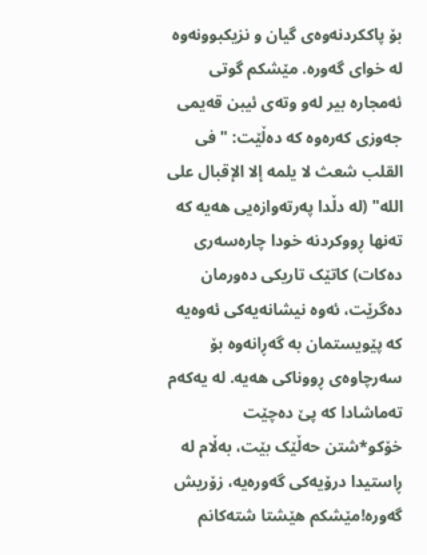بۆ پاککردنەوەی گیان و نزیکبوونەوە لە خوای گەورە. مێشکم گوتی ئەمجارە بیر لەو وتەی ئیبن قەیمی جەوزی کەرەوە کە دەڵێت: "فی القلب شعث لا یلمه إلا الإقبال على الله" (لە دڵدا پەرتەوازەیی هەیە کە تەنها ڕووکردنە خودا چارەسەری دەکات) کاتێک تاریکی دەورمان دەگرێت، ئەوە نیشانەیەکی ئەوەیە کە پێویستمان بە گەڕانەوە بۆ سەرچاوەی ڕووناکی هەیە. لە یەکەم تەماشادا کە پێ دەچێت خۆکو*شتن حەڵێک بێت، بەڵام لە ڕاستیدا درۆیەکی گەورەیە، زۆریش گەورە!مێشکم هێشتا شتەکانم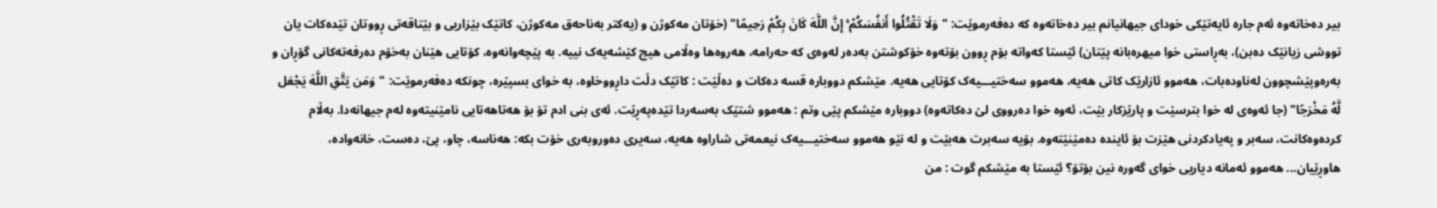بیر دەخاتەوە ئەم جارە ئایەتێکی خودای جیهانیانم بیر دەخاتەوە کە دەفەرموێت: "وَلَا تَقْتُلُوا أَنفُسَكُمْ ۚ إِنَّ اللَّهَ كَانَ بِكُمْ رَحِيمًا" (خۆتان مەکوژن و (یەکتر بەناحەق مەکوژن، کاتێک بێزاریی و بێتاقەتی ڕووتان تێدەکات یان تووشی زیانێک دەبن)، بەڕاستی خوا میهرەبانه پێتان) ئێستا کەواتە بۆم ڕوون بۆتەوە خۆکوشتن بەدەر لەوەی کە حەرامە، هەروەها وەڵامی هیچ کێشەیەک نییە. بە پێچەوانەوە، کۆتایی هێنان بەخۆم دەرفەتەکانی گۆڕان و بەرەوپێشچوون لەناودەبات، هەموو ئازارێک کاتی هەیە، هەموو سەختیـــیەک کۆتایی هەیە. مێشکم دووبارە قسە دەکات و دەڵێت : کاتێک دڵت داڕووخاوە، بە خوای بسپێرە، چونکە دەفەرموێت: "وَمَن يَتَّقِ اللَّهَ يَجْعَل لَّهُ مَخْرَجًا" (جا ئەوەی له خوا بترسێت و پارێزکار بێت، ئەوه خوا دەرووی لێ دەکاتەوە) دووبارە مێشکم پێی وتم : هەموو شتێک بەسەردا تێدەپەڕێت. ئەی بنی ادم تۆ بۆ هەتاهەتایی نامێنیتەوە لەم جیهانەدا. بەڵام کردەوەکانت، سەبر و پەیادکردنی هێزت بۆ ئایندە دەمێنێتەوە. بۆیە سەبرت هەبێت و لە نێو هەموو سەختیـــیەک نیعمەتی شاراوە هەیە، سەیری دەوروبەری خۆت بکە: هەناسە، چاو، پێ، دەست، خانەوادە، هاوڕێیان... هەموو ئەمانە دیاریی خوای گەورە نین بۆتۆ؟ ئێستا بە مێشکم گوت : من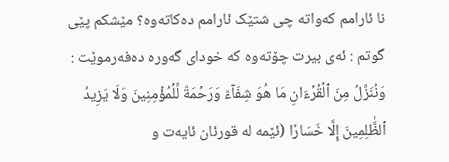نا ئارامم کەواتە چی شتێک ئارامم دەکاتەوە؟ مێشکم پێی گوتم : ئەی بیرت چۆتەوە کە خودای گەورە دەفەرموێت : وَنُنَزِّلُ مِنَ ٱلۡقُرۡءَانِ مَا هُوَ شِفَآءٞ وَرَحۡمَةٞ لِّلۡمُؤۡمِنِينَ وَلَا يَزِيدُ ٱلظَّٰلِمِينَ إِلَّا خَسَارٗا (ئێمه له قورئان ئایەت و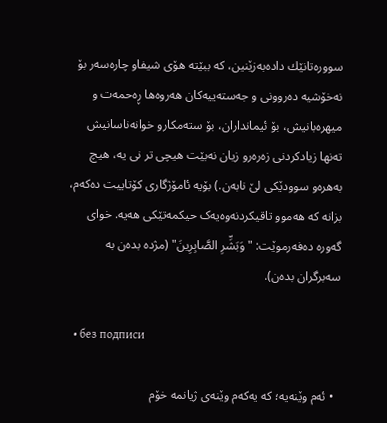سوورەتانێك دادەبەزێنین، که ببێته هۆی شیفاو چارەسەر بۆ نەخۆشیه دەروونی و جەستەییەکان هەروەها ڕەحمەت و میهرەبانیش، بۆ ئیمانداران، بۆ ستەمکارو خوانەناسانیش تەنها زیادکردنی زەرەرو زیان نەبێت هیچی تر نی یە، هیچ بەهرەو سوودێکی لێ نابەن.) بۆیە ئامۆژگاری کۆتاییت دەکەم، بزانە کە هەموو تاقیکردنەوەیەک حیکمەتێکی هەیە. خوای گەورە دەفەرموێت: "وَبَشِّرِ الصَّابِرِينَ" (مژدە بدەن بە سەبرگران بدەن).

  • без подписи

  • ئەم وێنەیە؛ کە یەکەم وێنەی ژیانمە خۆم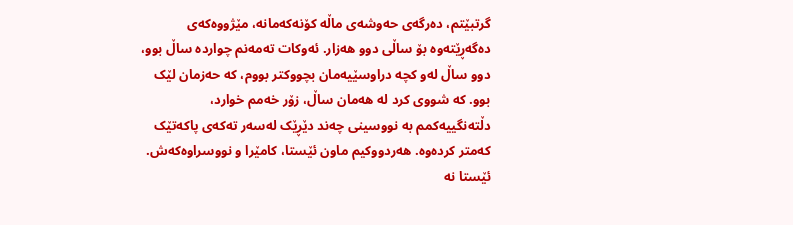گرتبێتم، دەرگەی حەوشەی ماڵە کۆنەکەمانە، مێژووەکەی دەگەڕێتەوە بۆ ساڵی دوو هەزار. ئەوکات تەمەنم چواردە ساڵ بوو، دوو ساڵ لەو کچە دراوسێیەمان بچووکتر بووم، کە حەزمان لێک بوو. کە شووی کرد لە هەمان ساڵ، زۆر خەمم خوارد، دڵتەنگییەکمم به نووسینی چەند دێڕێک لەسەر تەکەی پاکەتێک کەمتر کردەوە. هەردووکیم ماون ئێستا، کامێرا و نووسراوەکەش. ئێستا نە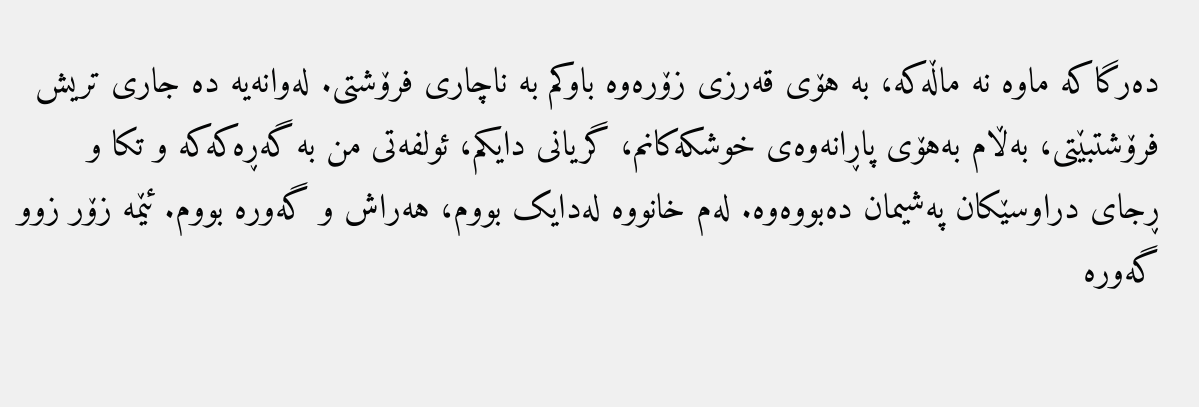دەرگاکە ماوە نە ماڵەکە، بە هۆی قەرزی زۆرەوە باوکم بە ناچاری فرۆشتی. لەوانەیە دە جاری تریش فرۆشتبێتی، بەڵام بەهۆی پاڕانەوەی خوشکەکانم، گریانی دایکم، ئولفەتی من بە گەڕەکەکە و تکا و ڕجای دراوسێکان پەشیمان دەبووەوە. لەم خانووە لەدایک بووم، هەراش و گەورە بووم. ئێمە زۆر زوو گەورە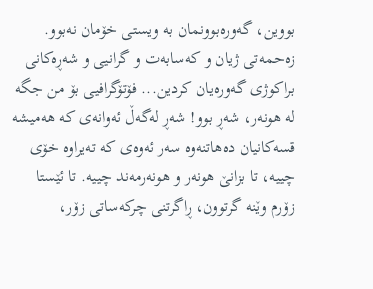بووین، گەورەبوونمان بە ویستی خۆمان نەبوو. زەحمەتی ژیان و کەسابەت و گرانیی و شەڕەکانی براکوژی گەورەیان کردین... فۆتۆگرافیی بۆ من جگە لە هونەر، شەڕ بوو! شەڕ لەگەڵ ئەوانەی کە هەمیشە قسەکانیان دەهاتنەوە سەر ئەوەی کە تەیراوە خۆی چییە، تا بزانێ هونەر و هونەرمەند چییە. تا ئێستا زۆرم وێنە گرتوون، ڕاگرتنی چرکەساتی زۆر،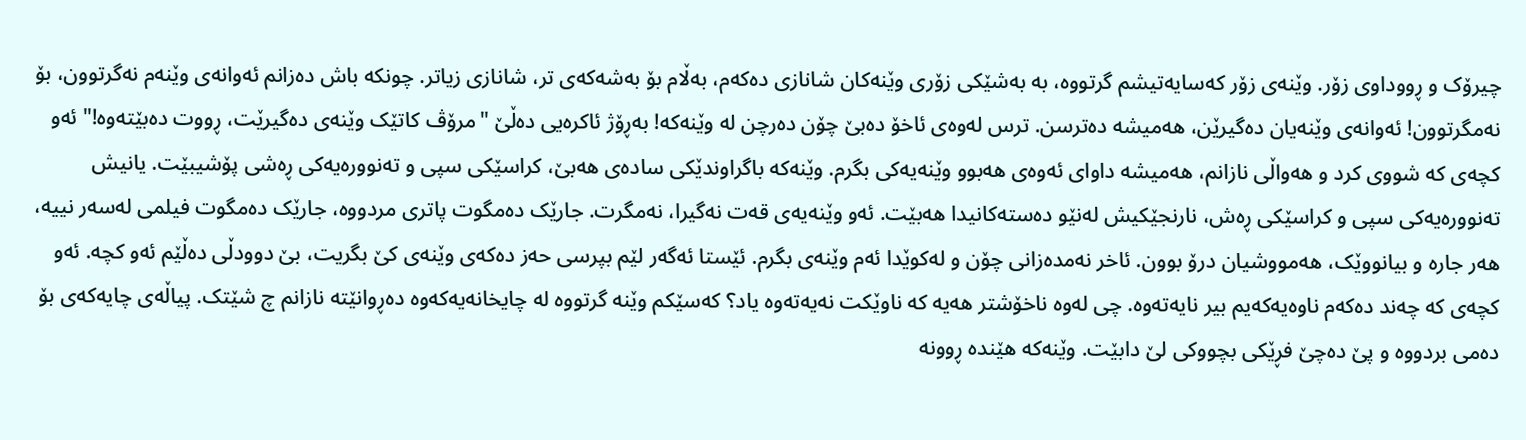چیرۆک و ڕووداوی زۆر. وێنەی زۆر کەسایەتیشم گرتووە، بە بەشێکی زۆری وێنەکان شانازی دەکەم، بەڵام بۆ بەشەکەی تر، شانازی زیاتر. چونکە باش دەزانم ئەوانەی وێنەم نەگرتوون، بۆ نەمگرتوون! ئەوانەی وێنەیان دەگیرێن، هەمیشە دەترسن. ترس لەوەی ئاخۆ دەبێ چۆن دەرچن لە وێنەکە! بەڕۆژ ئاکرەیی دەڵێ "مرۆڤ کاتێک وێنەی دەگیرێت، ڕووت دەبێتەوە!" ئەو کچەی کە شووی کرد و هەواڵی نازانم، هەمیشە داوای ئەوەی هەبوو وێنەیەکی بگرم. وێنەکە باگراوندێکی سادەی هەبێ، کراسێکی سپی و تەنوورەیەکی ڕەشی پۆشیبێت. یانیش تەنوورەیەکی سپی و کراسێکی ڕەش، نارنجێکیش لەنێو دەستەکانیدا هەبێت. ئەو وێنەیەی قەت نەگیرا، نەمگرت. جارێک دەمگوت پاتری مردووە، جارێک دەمگوت فیلمی لەسەر نییە، هەر جارە و بیانووێک، هەمووشیان درۆ بوون. ئاخر نەمدەزانی چۆن و لەکوێدا ئەم وێنەی بگرم. ئێستا ئەگەر لێم بپرسی حەز دەکەی وێنەی کێ بگریت، بێ دوودڵی دەڵێم ئەو کچە. ئەو کچەی کە چەند دەکەم ناوەیەکەیم بیر نایەتەوە. چی لەوە ناخۆشتر هەیە کە ناوێکت نەیەتەوە یاد؟ کەسێکم وێنە گرتووە لە چایخانەیەکەوە دەڕوانێتە نازانم چ شێتک. پیاڵەی چایەکەی بۆ دەمی بردووە و پێ دەچێ فڕێکی بچووکی لێ دابێت. وێنەکە هێندە ڕوونە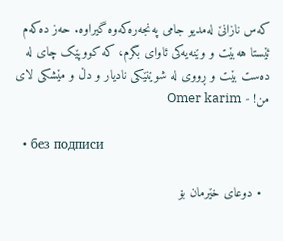کەس نازانێ لەمدیو جامی پەنجەرەکەوە گیراوە. حەز دەکەم ئێستا هەبێت و وێنەیەکی ئاوای بگرم، کە کووپێک چای لە دەست بێت و ڕووی لە شوێنێکی نادیار و دڵ و مێشکی لای من! - Omer karim

  • без подписи

  • دوعای خێرمان بۆ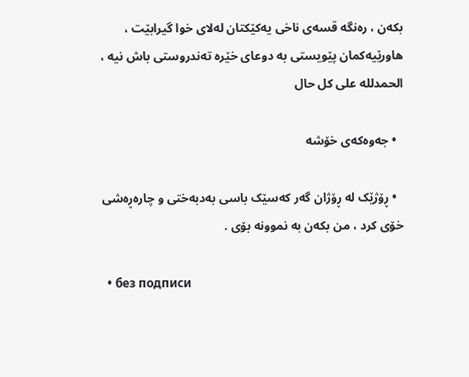بکەن ، رەنگە قسەی ناخی یەکێکتان لەلای خوا گیرابێت ، هاورێیەکمان پێویستی بە دوعای خێرە تەندروستی باش نیە ، الحمدلله على كل حال

  • جەوەکەی خۆشە

  • ڕۆژێک لە ڕۆژان گەر کەسێک باسی بەدبەختی و چارەڕەشی خۆی کرد ، من بکەن بە نموونە بۆی .

  • без подписи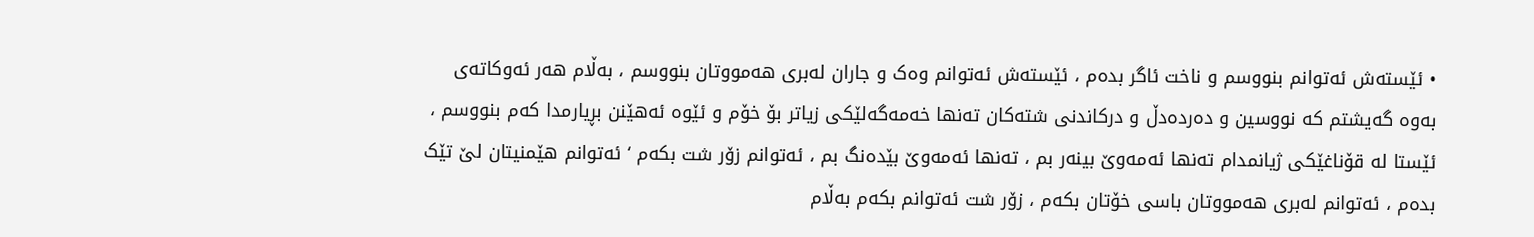• ئێستەش ئەتوانم بنووسم و ناخت ئاگر بدەم ، ئێستەش ئەتوانم وەک و جاران لەبری هەمووتان بنووسم ، بەڵام هەر ئەوکاتەی بەوە گەیشتم کە نووسین و دەردەدڵ و درکاندنی شتەکان تەنها خەمەگەلێکی زیاتر بۆ خۆم و ئێوە ئەهێنن بڕیارمدا کەم بنووسم ، ئێستا لە قۆناغێکی ژیانمدام تەنها ئەمەوێ بینەر بم ، تەنها ئەمەوێ بێدەنگ بم ، ئەتوانم زۆر شت بکەم ‘ ئەتوانم هێمنیتان لێ تێک بدەم ، ئەتوانم لەبری هەمووتان باسی خۆتان بکەم ، زۆر شت ئەتوانم بکەم بەڵام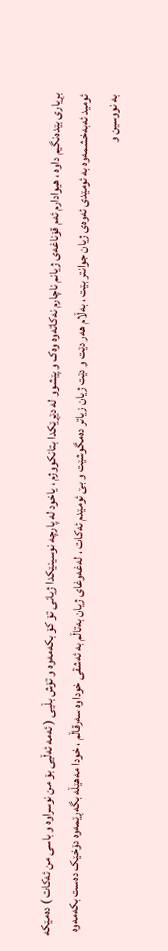بڕیاری بێدەنگیم داوە ، هیوادارم ئەم قۆناغەی ژیانم ناچارم نەکاتەوە وەک و پێشوو لە دێڕێکدا بتانکووژم ، یاخود لە پارچە نوسینێکدا ژیانی تۆ کۆ بکەمەوە و تۆش بڵیی ( ئەمە ئەڵیی بۆ من نوسراوە و باسی من ئەکات ) دەمێکە ئومید ئەبەخشمەوە بە ئومێدی ئەوەی ژیان جوانتر بێت ، بەڵام هەر دێت و دێت ژیان زیاتر دەمگوشێت و بێ ئومێدم ئەکات ، لەغەوغای ژیان بەتاڵم بە ئەشقی خوداوە سەرقاڵم ، خودا مەهێڵە بگەڕێمەوە دۆخێک دەست بکەمەوە بە نووسین و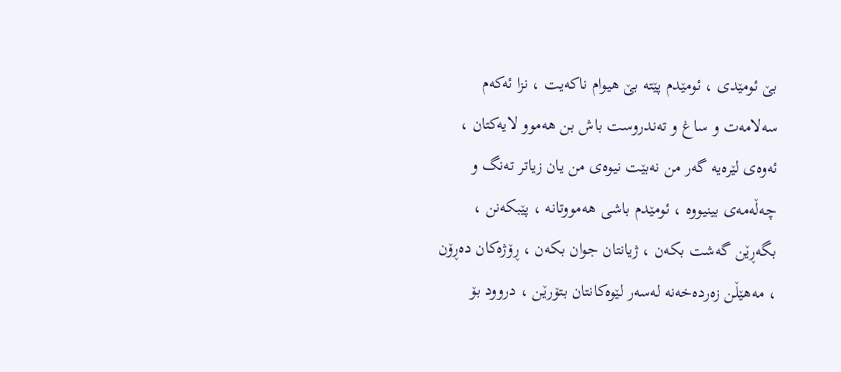بێ ئومێدی ، ئومێدم پێتە بێ هیوام ناکەیت ، نزا ئەکەم سەلامەت و ساغ و تەندروست باش بن هەموو لایەکتان ، ئەوەی لێرەیە گەر من نەبێت نیوەی من یان زیاتر تەنگ و چەڵەمەی بینیووە ، ئومێدم باشی هەمووتانە ، پێبکەنن ، بگەڕێن گەشت بکەن ، ژیانتان جوان بکەن ، ڕۆژەکان دەڕۆن ، مەهێڵن زەردەخەنە لەسەر لێوەکانتان بتۆرێن ، دروود بۆ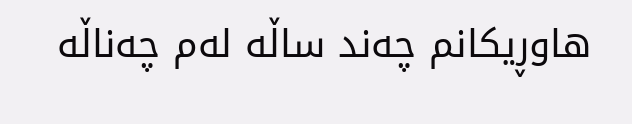هاوڕیکانم چەند ساڵە لەم چەناڵە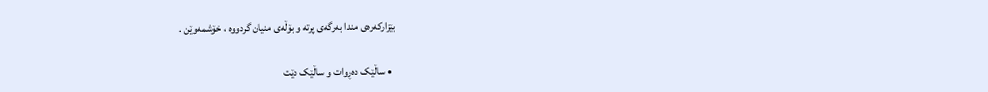بێزارکەرەی مندا بەرگەی پرتە و بۆڵەی منیان گردووە ، خۆشمەوێن .

  • ساڵێک دەڕوات و ساڵێک دێت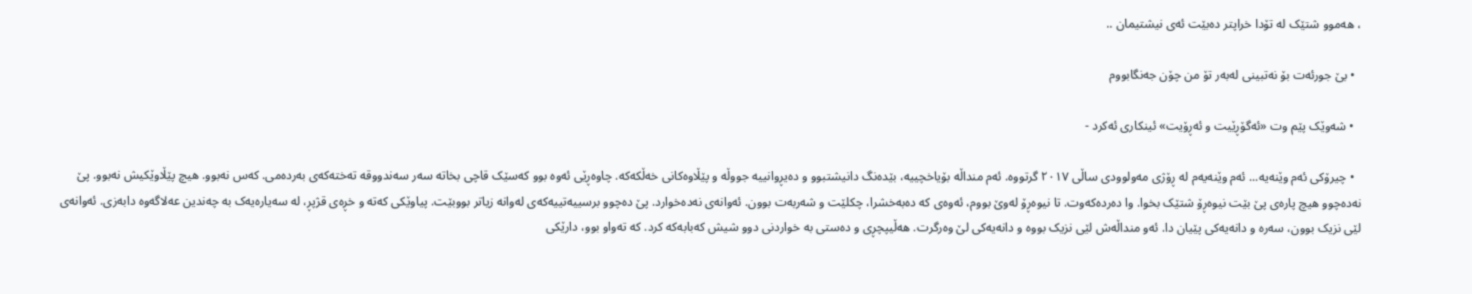، هەموو شتێک لە تۆدا خراپتر دەبێت ئەی نیشتیمان ..

  • بێ جورئەت بۆ نەتبینی لەبەر تۆ من چۆن جەنگابووم

  • شەوێک پێم وت «ئەگۆڕێیت و ئەڕۆیت» ئینکاری ئەکرد -

  • چیرۆکی ئەم وێنەیە... ئەم وێنەیەم لە ڕۆژی مەولوودی ساڵی ٢٠١٧ گرتووە. ئەم منداڵە بۆیاخچییە، بێدەنگ دانیشتبوو و دەیڕوانییە جووڵە و پێڵاوەکانی خەڵکەکە. چاوەڕێی ئەوە بوو کەسێک قاچی بخاتە سەر سەندووقە تەختەکەی بەردەمی. کەس نەبوو. هیچ پێڵاوێکیش نەبوو. پێ نەدەچوو هیچ پارەی پێ بێت نیوەڕۆ شتێک بخوا. وا دەردەکەوت. تا نیوەڕۆ لەوێ بووم، ئەوەی کە دەبەخشرا، چکلێت و شەربەت بوون. ئەوانەی نەدەخوارد. پێ دەچوو برسییەتییەکەی لەوانە زیاتر بووبێت. پیاوێکی کەتە و خڕەی قژپڕ، لە سەیارەیەک بە چەندین عەلاگەوە دابەزی. ئەوانەی لێی نزیک بوون، سەرە و دانەیەکی پێیان دا. ئەو منداڵەش لێی نزیک بووە و دانەیەکی لێ وەرگرت. هەڵیپچڕی و دەستی بە خواردنی دوو شیش کەبابەکە کرد. کە تەواو بوو، دارێکی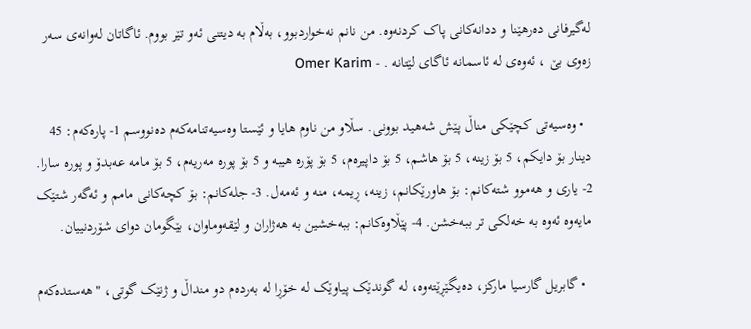لەگیرفانی دەرهێنا و ددانەکانی پاک کردنەوە. من نانم نەخواردبوو، بەڵام بە دیتنی ئەو تێر بووم. ئاگاتان لەوانەی سەر زەوی بێ ، ئەوەی لە ئاسمانە ئاگای لێتانە . - Omer Karim

  • وەسیەتی کچێکی مناڵ پێش شەهید بوونی. سڵاو من ناوم هایا و ئێستا وەسیەتنامەکەم دەنووسم 1- پارەکەم: 45 دینار بۆ دایکم، 5 بۆ زینە، 5 بۆ هاشم، 5 بۆ داپیرەم، 5 بۆ پۆرە هیبە و 5 بۆ پورە مەریەم، 5 بۆ مامە عەبدۆ و پورە سارا. 2- یاری و هەموو شتەکانم: بۆ هاورێکانم، زینە، ڕیمە، منە و ئەمەل. 3- جلەکانم: بۆ کچەکانی مامم و ئەگەر شتێک مایەوە ئەوە بە خەلکی تر ببەخشن. 4- پێڵاوەکانم: ببەخشین بە هەژاران و لێقەوماوان، بێگومان دوای شۆردنییان.

  • گابریل گارسیا مارکز، دەیگێڕێتەوە، لە گوندێک پیاوێک لە خۆڕا لە بەردەم دو منداڵ و ژنێک گوتی، "ھەستدەکەم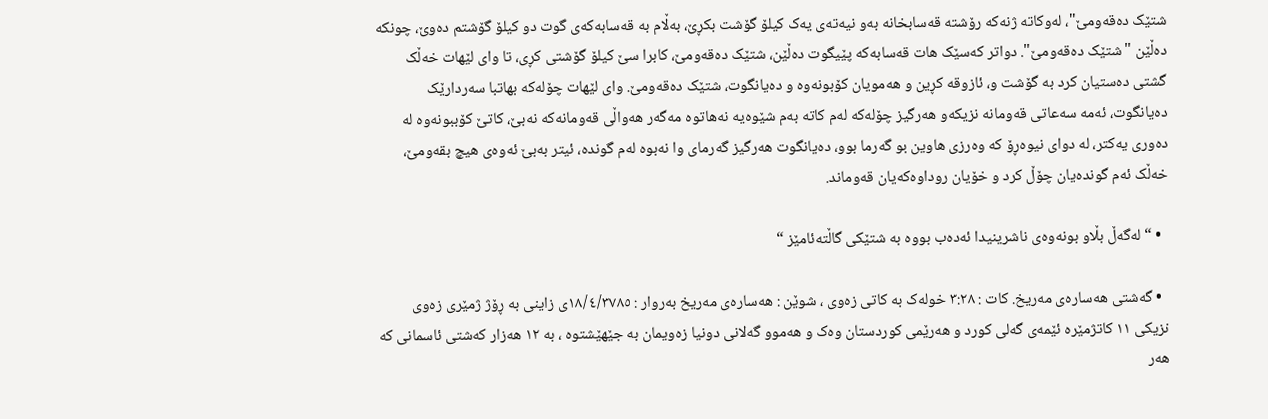شتێک دەقەومێ"، لەوکاتە ژنەکە رۆشتە قەسابخانە بەو نیەتەی یەک کیلۆ گۆشت بکڕێ، بەڵام بە قەسابەکەی گوت دو کیلۆ گۆشتم دەوێ، چونکە دەڵێن "شتێک دەقەومێ". دواتر کەسێک ھات قەسابەکە پێیگوت دەڵێن، شتێک دەقەومێ، کابرا سێ کیلۆ گۆشتی کڕی، تا وای لێھات خەڵک گشتی دەستیان کرد بە گۆشت و، ئازوقە کڕین و ھەمویان کۆبونەوە و دەیانگوت، شتێک دەقەومێ. وای لێھات چۆلەکە بھاتبا سەردارێک دەیانگوت، ئەمە سەعاتی قەومانە نزیکەو ھەرگیز چۆلەکە لەم کاتە بەم شێوەیە نەھاتوە مەگەر ھەواڵی قەومانەکە نەبێ، کاتێ کۆببونەوە لە دەوری یەکتر، لە دوای نیوەڕۆ کە وەرزی ھاوین بو گەرما بوو، دەیانگوت ھەرگیز گەرمای وا نەبوە لەم گوندە، ئیتر بەبێ ئەوەی ھیچ بقەومێ، خەڵک ئەم گوندەیان چۆڵ کرد و خۆیان روداوەکەیان قەوماند.

  • “ لەگەڵ بڵاو بونەوەی ناشرینیدا ئەدەب بووە بە شتێکی گاڵتەئامێز “

  • گەشتی هەسارەی مەریخ. کات : ٣:٢٨ خولەک بە کاتی زەوی ، شوێن : هەسارەی مەریخ بەروار : ١٨/٤/٣٧٨٥ی زاینی بە ڕۆژ ژمێری زەوی نزیکی ١١ کاتژمێرە ئێمەی گەلی کورد و هەرێمی کوردستان وەک و هەموو گەلانی دونیا زەویمان بە جێهێشتوە ، بە ١٢ هەزار کەشتی ئاسمانی کە هەر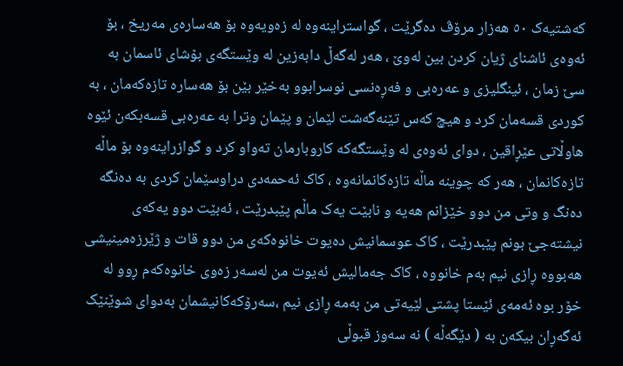کەشتیەک ٥٠ هەزار مرۆڤ دەگرێت ، گواستراینەوە لە زەویەوە بۆ هەسارەی مەریخ ، بۆ ئەوەی ئاشنای ژیان کردن بین لەوێ ، هەر لەگەڵ دابەزین لە وێستگەی بۆشای ئاسمان بە سێ زمان ، ئینگلیزی و عەرەبی و فەڕەنسی نوسرابوو بەخێر بێن بۆ هەسارە تازەکەمان ، بە کوردی قسەمان کرد و هیچ کەس تێنەگەشت لێمان و پێمان وترا بە عەرەبی قسەبکەن ئێوە هاوڵاتی عێڕاقین ، دوای ئەوەی لە وێستگەکە کاروبارمان تەواو کرد و گوازراینەوە بۆ ماڵە تازەکانمان ، هەر کە چوینە ماڵە تازەکانمانەوە ، کاک ئەحمەدی دراوسێمان کردی بە دەنگە دەنگ و وتی من دوو خێزانم هەیە و نابێت یەک ماڵم پێبدرێت ، ئەبێت دوو یەکەی نیشتەجێ بونم پێبدرێت ، کاک عوسمانیش دەیوت خانوەکەی من دوو قات و ژێرزەمینیشی هەبووە ڕازی نیم بەم خانووە ، کاک جەمالیش ئەیوت من لەسەر زەوی خانوەکەم ڕوو لە خۆر بوە ئەمەی ئێستا پشتی لێیەتی من بەمە ڕازی نیم ،سەرۆکەکانیشمان بەدوای شوێنێک ئەگەڕان بیکەن بە ( دێگەڵە ) نە سەوز قبوڵی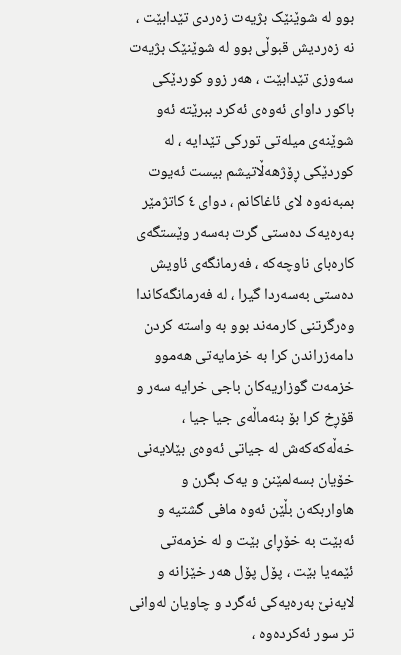بوو لە شوێنێک بژیەت زەردی تێدابێت ، نە زەردیش قبوڵی بوو لە شوێنێک بژیەت سەوزی تێدابێت ، هەر زوو کوردێکی باکور داوای ئەوەی ئەکرد ببرێتە ئەو شوێنەی میلەتی تورکی تێدایە ، لە کوردێکی ڕۆژهەڵاتیشم بیست ئەیوت بمبەنەوە لای ئاغاکانم ، دوای ٤ کاتژمێر بەرەیەک دەستی گرت بەسەر وێستگەی کارەبای ناوچەکە ، فەرمانگەی ئاویش دەستی بەسەردا گیرا ، لە فەرمانگەکاندا وەرگرتنی کارمەند بوو بە واستە کردن دامەزراندن کرا بە خزمایەتی هەموو خزمەت گوزاریەکان باجی خرایە سەر و قۆڕخ کرا بۆ بنەماڵەی جیا جیا ، خەڵەکەکەش لە جیاتی ئەوەی بێلایەنی خۆیان بسەلمێنن و یەک بگرن و هاواربکەن بڵێن ئەوە مافی گشتیە و ئەبێت بە خۆڕای بێت و لە خزمەتی ئێمەیا بێت ، پۆل پۆل هەر خێزانە و لایەنێ بەرەیەکی ئەگرد و چاویان لەوانی تر سور ئەکردەوە ،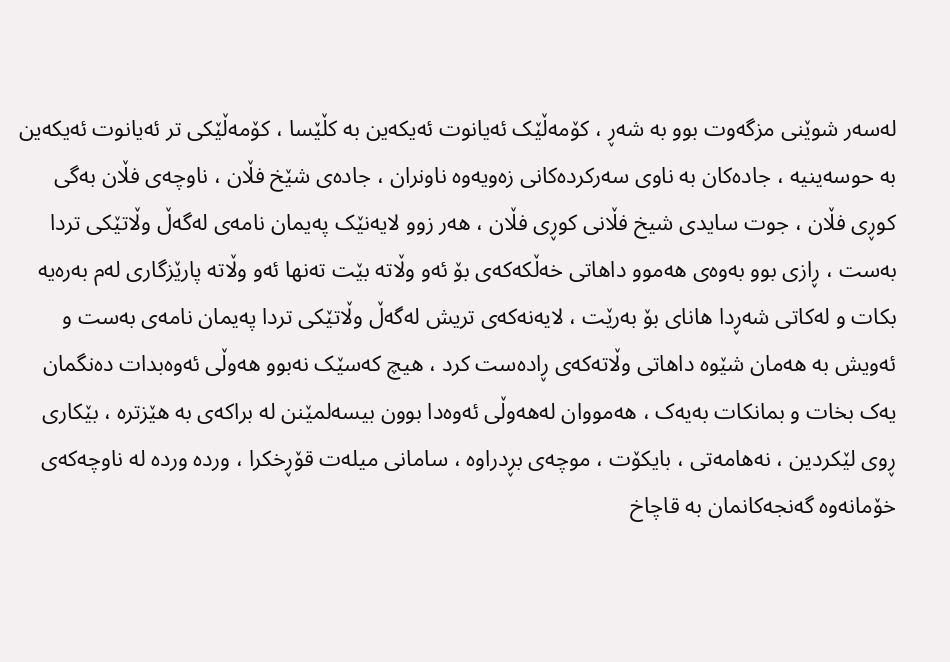لەسەر شوێنی مزگەوت بوو بە شەڕ ، کۆمەڵێک ئەیانوت ئەیکەین بە کڵێسا ، کۆمەڵێکی تر ئەیانوت ئەیکەین بە حوسەینیە ، جادەکان بە ناوی سەرکردەکانی زەویەوە ناونران ، جادەی شێخ فڵان ، ناوچەی فڵان بەگی کوڕی فڵان ، جوت سایدی شیخ فڵانی کوڕی فڵان ، هەر زوو لایەنێک پەیمان نامەی لەگەڵ وڵاتێکی تردا بەست ، ڕازی بوو بەوەی هەموو داهاتی خەڵکەکەی بۆ ئەو وڵاتە بێت تەنها ئەو وڵاتە پارێزگاری لەم بەرەیە بکات و لەکاتی شەڕدا هانای بۆ بەرێت ، لایەنەکەی تریش لەگەڵ وڵاتێکی تردا پەیمان نامەی بەست و ئەویش بە هەمان شێوە داهاتی وڵاتەکەی ڕادەست کرد ، هیچ کەسێک نەبوو هەوڵی ئەوەبدات دەنگمان یەک بخات و بمانکات بەیەک ، هەمووان لەهەوڵی ئەوەدا بوون بیسەلمێنن لە براکەی بە هێزترە ، بێکاری ڕوی لێکردین ، نەهامەتی ، بایکۆت ، موچەی بڕدراوە ، سامانی میلەت قۆڕخکرا ، وردە وردە لە ناوچەکەی خۆمانەوە گەنجەکانمان بە قاچاخ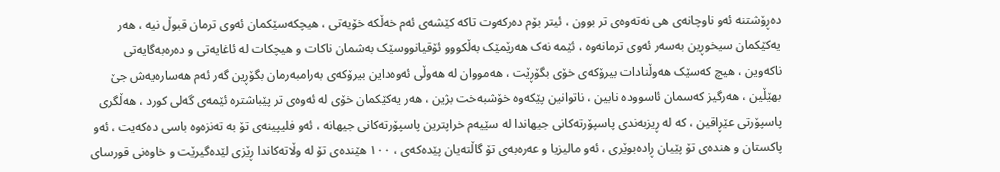دەڕۆشتنە ئەو ناوچانەی هی نەتەوەی تر بوون ، ئیتر بۆم دەرکەوت تاکە کێشەی ئەم خەڵکە خۆیەتی ، هیچکەسێکمان ئەوی ترمان قبوڵ نیە ، هەر یەکێکمان سیخوڕین بەسەر ئەوی ترمانەوە ، ئێمە نەک هەرێمێک بەڵکووو ئۆقیانووسێک بەشمان ناکات و هیچکات لە ئاغایەتی و دەرەبەگایەتی ناکەوین ، هیچ کەسێک هەوڵنادات بیرۆکەی خۆی بگۆڕێت ، هەمووان لە هەوڵی ئەوەداین بیرۆکەی بەرامبەرمان بگۆڕین گەر ئەم هەسارەیەش جێ بهێڵین ، هەرگیز کەسمان ئاسوودە نابین ، ناتوانین پێکەوە خۆشبەخت بژین ، هەر یەکێکمان خۆی لە ئەوەی تر پێباشترە ئێمەی گەلی کورد ، هەڵگری پاسپۆرتی عێڕاقین ، کە لە ڕیزبەندی پاسپۆرتەکانی جیهاندا لە سێیەم خراپترین پاسپۆرتەکانی جیهانە ، ئەو فلیپینەی تۆ بە تەنزەوە باسی دەکەیت ، ئەو پاکستان و هندەی تۆ پێیان ڕادەبوێری ، ئەو مالیزیا و عەرەبەی تۆ گاڵتەیان پێدەکەی ، ١٠٠ هێندەی تۆ لە وڵاتەکاندا ڕێزی لێدەگیرێت و خاوەنی قورسای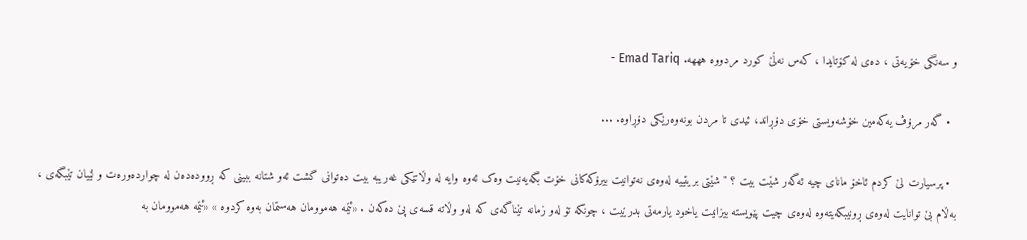و سەنگی خۆیەتی ، دەی لە کۆتایدا ، کەس نەڵێ کورد مردووە هههه. Emad Tariq -

  • گەر مرۆڤ یەکەمین خۆشەویستی خۆی دۆڕاند، ئیدی تا مردن بونەوەرێکی دۆڕاوە. ...

  • پرسیارت لێ کردم ئاخۆ مانای چیە ئەگەر شێت بیت ؟ " شێتی بریتییە لەوەی نەتوانیت بیرۆکەکانی خۆت بگەیەنیت وەک ئەوە وایە لە وڵاتێکی غەریبە بیت دەتوانی گشت ئەو شتانە ببینی کە ڕوودەدەن لە چواردەورەت و لێیان تێبگەی ، بەڵام بێ توانایت لەوەی ڕونیبکەیتەوە لەوەی چیت پێویستە بیزانیت یاخود یارمەتی بدرێیت ، چونکە تۆ لەو زمانە تێناگەی کە لەو وڵاتە قسەی پێ دەکەن . «ئێمە هەموومان هەستمان بەوە کردوە » «ئێمە هەموومان بە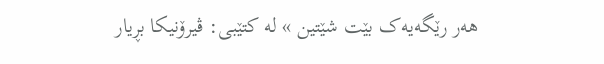هەر رێگەیەک بێت شێتین » لە کتێبی: ڤیرۆنیکا بڕیار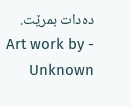دەدات بمرێت. Art work by - Unknown